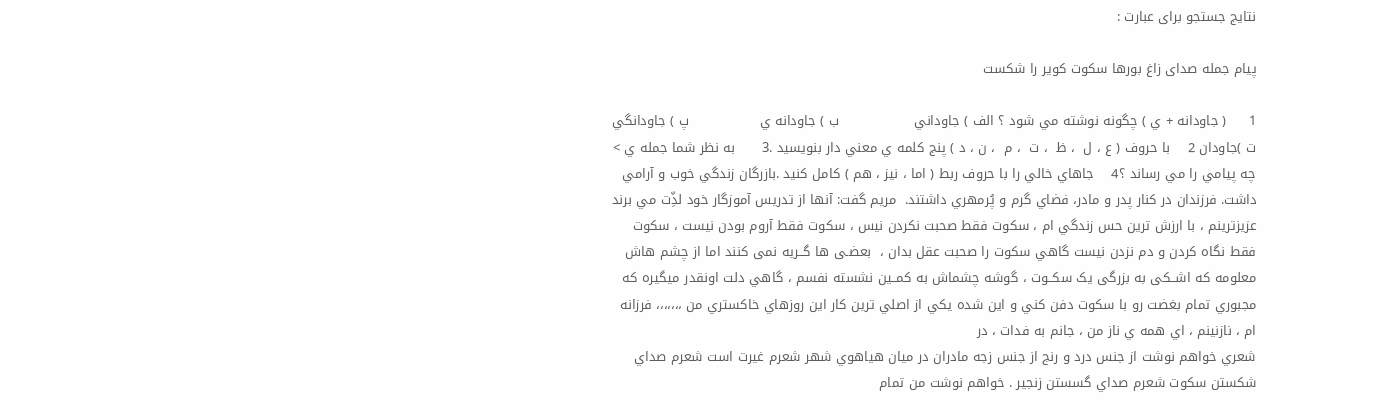نتایج جستجو برای عبارت :

پیام جمله صدای زاغ بورها سکوت کویر را شکست

1     ( جاودانه + ي ) چگونه نوشته مي شود ؟ الف ) جاوداني                 ب ) جاودانه ي                پ ) جاودانگي                  ت )جاودان 2    با حروف ( ع ، ل  ، ظ  ، ت  ، م  ، ن ، د ) پنج کلمه ي معني دار بنويسيد .3      به نظر شما جمله ي > چه پيامي را مي رساند ؟4    جاهاي خالي را با حروف ربط ( اما ، نيز ، هم ) کامل کنيد .بازرگان زندگي خوب و آرامي داشت. فرزندان در کنار پدر و مادر، فضاي گرم و پُرمهري داشتند.  مريم گفت: آنها از تدريس آموزگار خود لذِّت مي برند
عزيزترينم ، با ارزش ترين حس زندگي ام ، سکوت فقط صحبت نکردن نيس ، سکوت فقط آروم بودن نيست ، سکوت فقط نگاه کردن و دم نزدن نيست گاهي سکوت را صحبت عقل بدان ،  بعضـى ها گــريه نمى کنند اما از چشم هاش معلومه که اشــکى به بزرگى يک سکــوت ، گوشه چشماش به کمــين نشسته نفسم ، گاهي دلت اونقدر ميگيره که مجبوري تمام بغضت رو با سکوت دفن کني و اين شده يکي از اصلي ترين کار اين روزهاي خاکستري من ،،،،،،، فرزانه ام ، نازنينم ، اي همه ي ناز من ، جانم به فدات ، در
شعري خواهم نوشت از جنس درد و رنج از جنس زجه مادران در ميان هياهوي شهر شعرم غيرت است شعرم صداي شکستن سکوت شعرم صداي گسستن زنجير . خواهم نوشت من تمام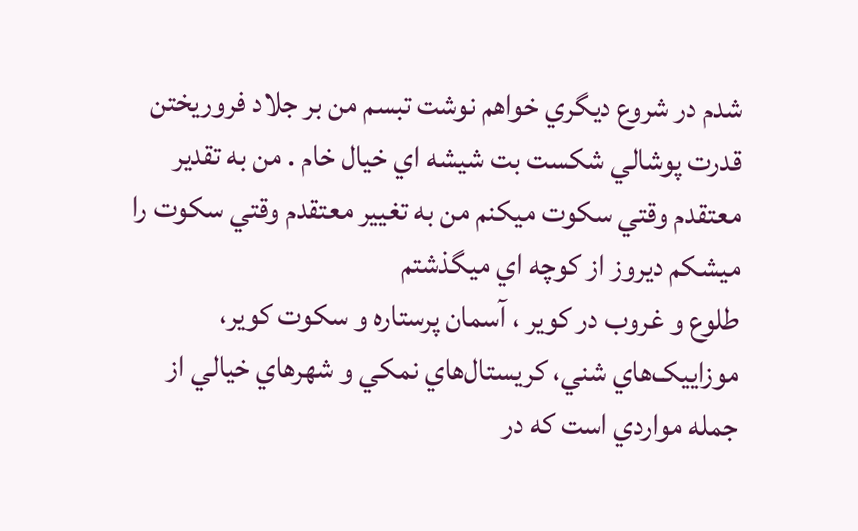شدم در شروع ديگري خواهم نوشت تبسم من بر جلاد فروريختن قدرت پوشالي شکست بت شيشه اي خيال خام . من به تقدير معتقدم وقتي سکوت ميکنم من به تغيير معتقدم وقتي سکوت را ميشکم ديروز از کوچه اي ميگذشتم
طلوع و غروب در کوير ، آسمان پرستاره و سکوت کوير، موزاييک‌هاي شني، کريستال‌هاي نمکي و شهرهاي خيالي از جمله مواردي است که در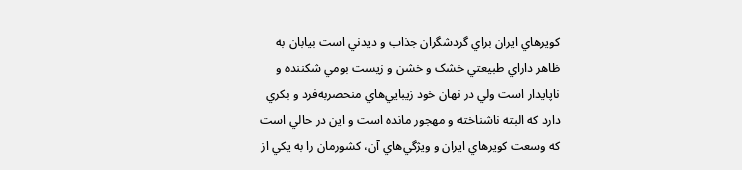کوير‌هاي ايران براي گردشگران جذاب و ديدني است بيابان به ظاهر داراي طبيعتي خشک و خشن و زيست بومي شکننده و ناپايدار است ولي در نهان خود زيبايي‌هاي منحصربه‌فرد و بکري دارد که البته ناشناخته و مهجور مانده است و اين در حالي است که وسعت کويرهاي ايران و ويژگي‌هاي آن، کشورمان را به يکي از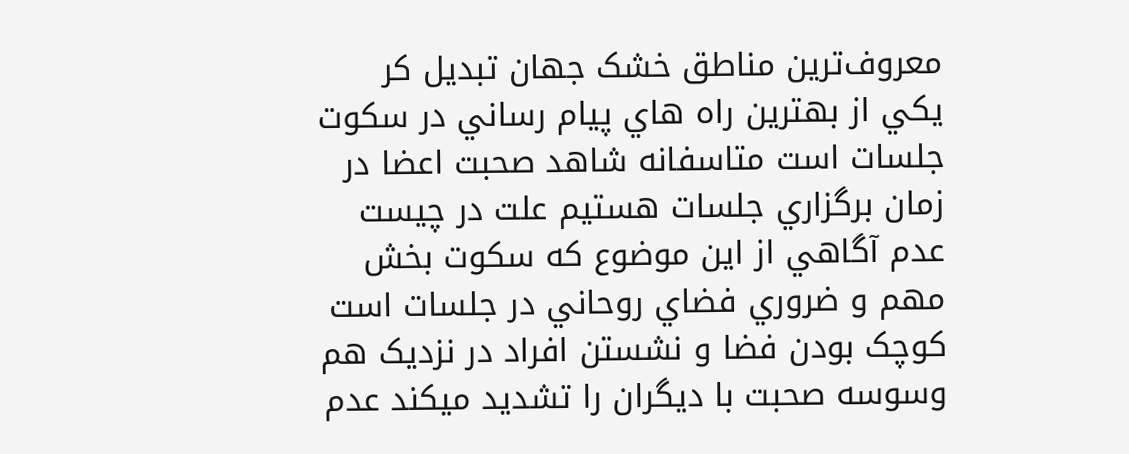معروف‌ترين مناطق خشک جهان تبديل کر
يکي از بهترين راه هاي پيام رساني در سکوت جلسات است متاسفانه شاهد صحبت اعضا در زمان برگزاري جلسات هستيم علت در چيست عدم آگاهي از اين موضوع که سکوت بخش مهم و ضروري فضاي روحاني در جلسات است کوچک بودن فضا و نشستن افراد در نزديک هم وسوسه صحبت با ديگران را تشديد ميکند عدم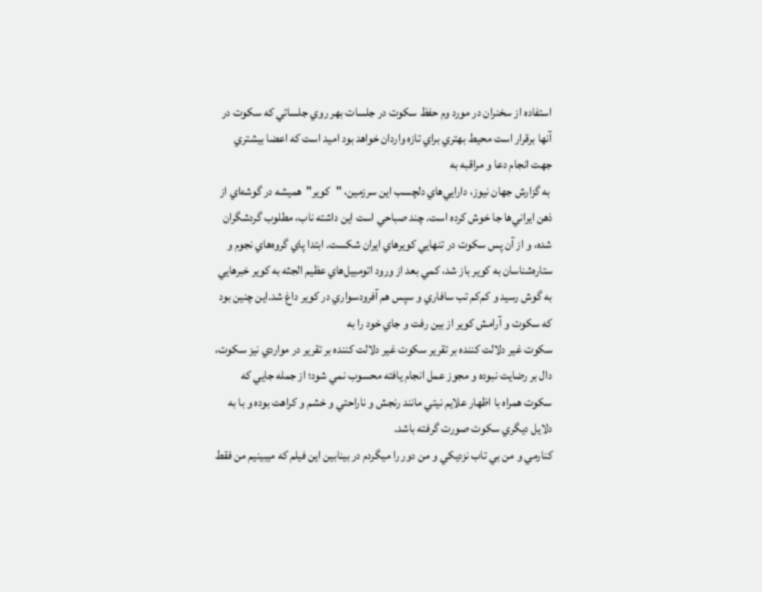استفاده از سخنران در مورد وم حفظ سکوت در جلسات بهر روي جلساتي که سکوت در آنها برقرار است محيط بهتري براي تازه واردان خواهد بود اميد است که اعضا بيشتري جهت انجام دعا و مراقبه به
 به گزارش جهان نيوز، دارايي‌هاي دلچسب اين سرزمين، "کوير"  هميشه در گوشه‌اي از ذهن ايراني‌ها جا خوش کرده است. چند صباحي است اين داشته ناب، مطلوب گردشگران شده، و از آن پس سکوت در تنهايي کويرهاي ايران شکست. ابتدا پاي گروه‌هاي نجوم و ستاره‌شناسان به کوير باز شد، ‌کمي بعد از ورود اتومبيل‌هاي عظيم الجثه به کوير خبرهايي به گوش رسيد و کم‌کم تب سافاري و سپس هم آفرودسواري در کوير داغ شد.اين چنين بود که سکوت و آرامش کوير از بين رفت و جاي خود را به
سکوت غير دلالت کننده بر تقرير سکوت غير دلالت کننده بر تقرير در مواردي نيز سکوت، دال بر رضايت نبوده و مجوز عمل انجام يافته محسوب نمي شود؛ از جمله جايي که سکوت همراه با اظهار علايم نيتي مانند رنجش و ناراحتي و خشم و کراهت بوده و با به دلايل ديگري سکوت صورت گرفته باشد.
کنارمي و من بي تاب نزديکي و من دور را ميگردم در بينابين اين فيلم که ميبينيم من فقط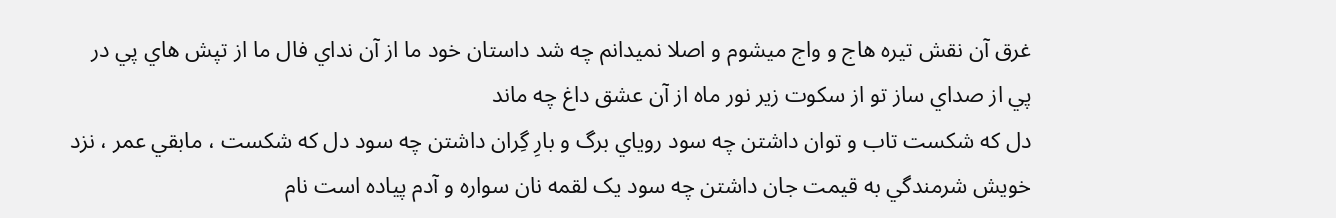غرق آن نقش تيره هاج و واج ميشوم و اصلا نميدانم چه شد داستان خود ما از آن نداي فال ما از تپش هاي پي در پي از صداي ساز تو از سکوت زير نور ماه از آن عشق داغ چه ماند
دل که شکست تاب و توان داشتن چه سود روياي برگ و بارِ گِران داشتن چه سود دل که شکست ، مابقي عمر ، نزد خويش شرمندگي به قيمت جان داشتن چه سود يک لقمه نان سواره و آدم پياده است نام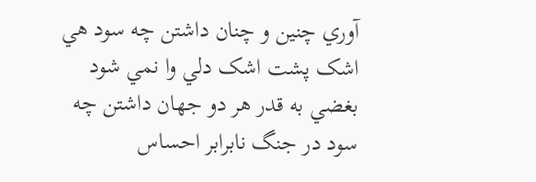آوري چنين و چنان داشتن چه سود هي اشک پشت اشک دلي وا نمي شود بغضي به قدر هر دو جهان داشتن چه سود در جنگ نابرابر احساس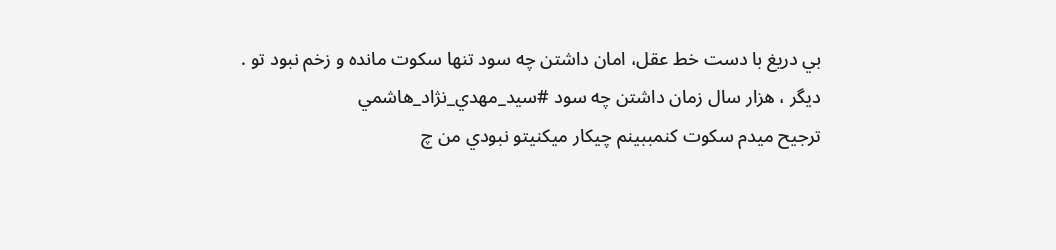بي دريغ با دست خط عقل، امان داشتن چه سود تنها سکوت مانده و زخم نبود تو . ديگر ، هزار سال زمان داشتن چه سود #سيد_مهدي_نژاد_هاشمي
ترجيح ميدم سکوت کنمببينم چيکار ميکنيتو نبودي من چ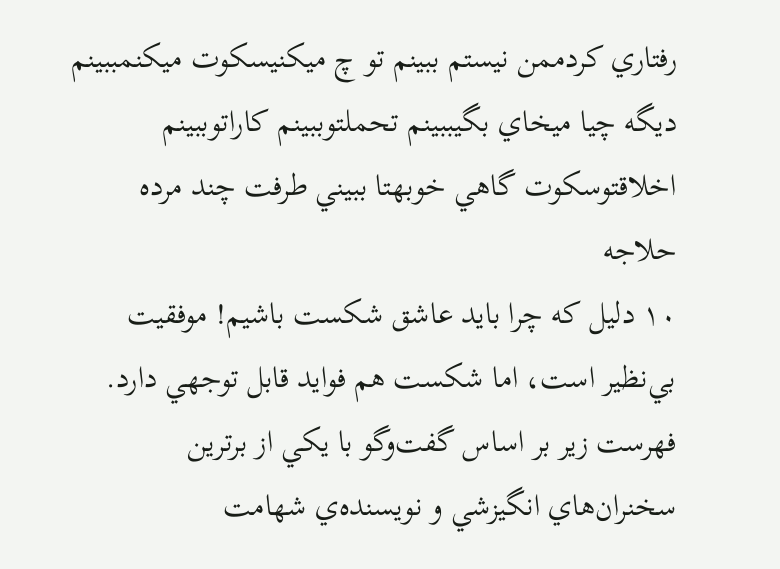رفتاري کردممن نيستم ببينم تو چ ميکنيسکوت ميکنمببينم ديگه چيا ميخاي بگيببينم تحملتوببينم کاراتوببينم اخلاقتوسکوت گاهي خوبهتا ببيني طرفت چند مرده حلاجه
۱۰ دليل که چرا بايد عاشق شکست باشيم! موفقيت بي‌نظير است، اما شکست‌ هم فوايد قابل توجهي دارد. فهرست زير بر اساس گفت‌وگو با يکي از برترين سخنران‌هاي انگيزشي و نويسنده‌ي شهامت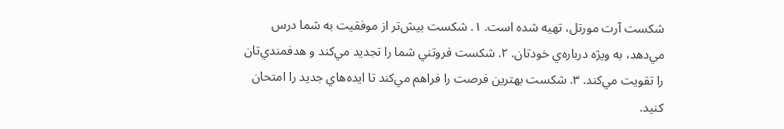شکست‌ آرت مورتل، تهيه شده است. ۱. شکست‌ بيش‌تر از موفقيت به شما درس مي‌دهد، به ويژه درباره‌ي خودتان. ۲. شکست‌ فروتني شما را تجديد مي‌کند و هدفمندي‌تان را تقويت مي‌کند. ۳. شکست‌ بهترين فرصت را فراهم مي‌کند تا ايده‌هاي جديد را امتحان کنيد.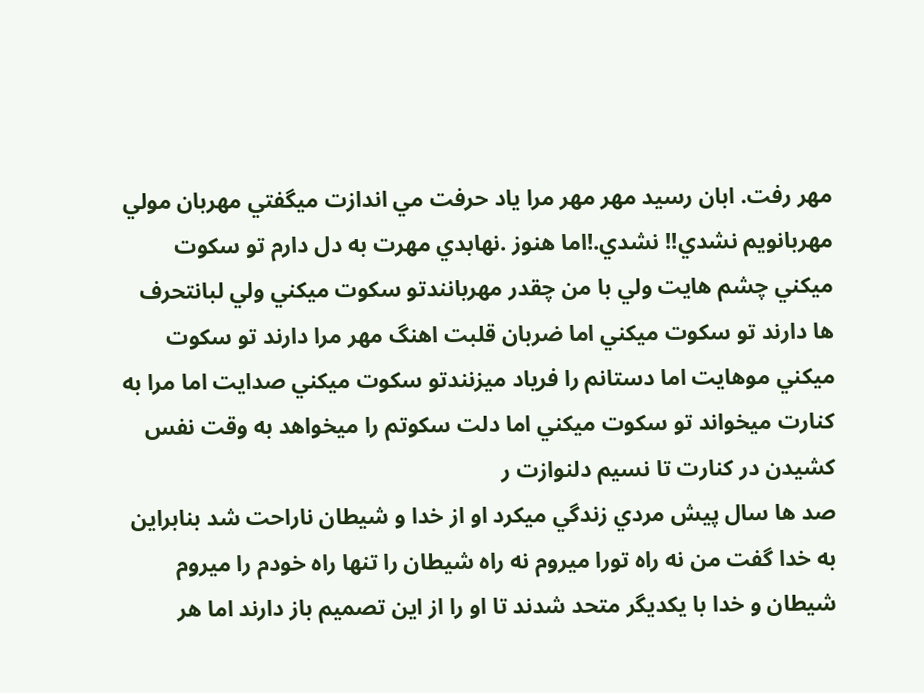مهر رفت. ابان رسيد مهر مهر مرا ياد حرفت مي اندازت ميگفتي مهربان مولي مهربانويم نشدي!! نشدي.!اما هنوز .نهابدي مهرت به دل دارم تو سکوت ميکني چشم هايت ولي با من چقدر مهربانندتو سکوت ميکني ولي لبانتحرف ها دارند تو سکوت ميکني اما ضربان قلبت اهنگ مهر مرا دارند تو سکوت ميکني موهايت اما دستانم را فرياد ميزنندتو سکوت ميکني صدايت اما مرا به کنارت ميخواند تو سکوت ميکني اما دلت سکوتم را ميخواهد به وقت نفس کشيدن در کنارت تا نسيم دلنوازت ر
صد ها سال پيش مردي زندگي ميکرد او از خدا و شيطان ناراحت شد بنابراين به خدا گفت من نه راه تورا ميروم نه راه شيطان را تنها راه خودم را ميروم شيطان و خدا با يکديگر متحد شدند تا او را از اين تصميم باز دارند اما هر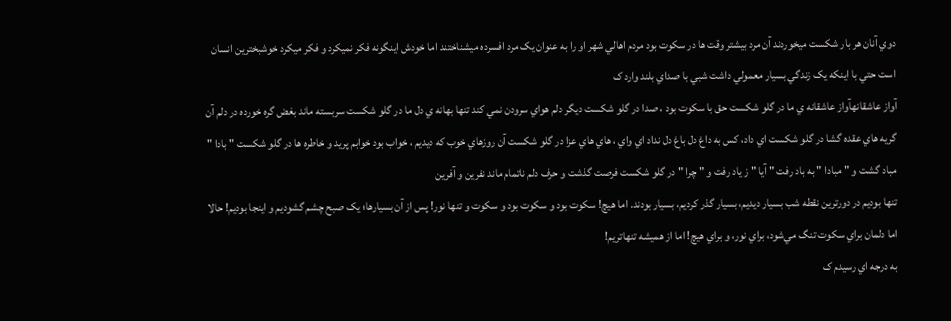دوي آنان هر بار شکست ميخوردند آن مرد بيشتر وقت ها در سکوت بود مردم اهالي شهر او را به عنوان يک مرد افسرده ميشناختند اما خودش اينگونه فکر نميکرد و فکر ميکرد خوشبخترين انسان است حتي با اينکه يک زندگي بسيار معمولي داشت شبي با صداي بلند وارد ک
آواز عاشقانهآواز عاشقانه ي ما در گلو شکست حق با سکوت بود ، صدا در گلو شکست ديگر دلم هواي سرودن نمي کند تنها بهانه ي دل ما در گلو شکست سربسته ماند بغض گره خورده در دلم آن گريه هاي عقده گشا در گلو شکست اي داد، کس به داغ دل باغ دل نداد اي واي ، هاي هاي عزا در گلو شکست آن روزهاي خوب که ديديم ، خواب بود خوابم پريد و خاطره ها در گلو شکست " بادا " مباد گشت و " مبادا " به باد رفت " آيا " ز ياد رفت و " چرا " در گلو شکست فرصت گذشت و حرف دلم ناتمام ماند نفرين و آفرين
تنها بوديم در دورترين نقطه شب بسيار ديديم، بسيار گذر کرديم، بسيار بودند. اما هيچ! سکوت بود و سکوت بود و سکوت و تنها نور! پس از آن بسيارها؛ يک صبح چشم گشوديم و اينجا بوديم! حالا اما دلمان براي سکوت تنگ مي‌شود، براي نور، و براي هيچ! اما از هميشه تنهاتريم!
به درجه اي رسيدم ک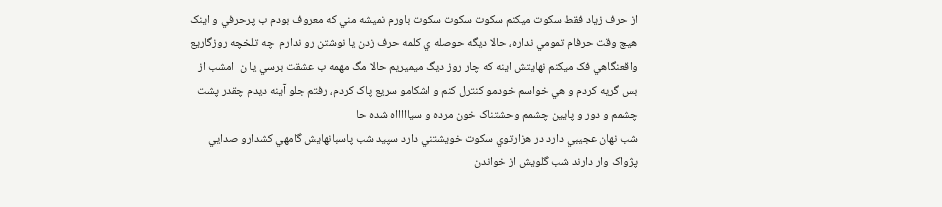از حرف زياد فقط سکوت ميکنم سکوت سکوت سکوت باورم نميشه مني که معروف بودم ب پرحرفي و اينک هيچ وقت حرفام تمومي نداره، حالا ديگه حوصله ي کلمه حرف زدن يا نوشتن رو ندارم  چه تلخچه روزگاريع واقعنگاهي فک ميکنم نهايتش اينه که چار روز ديگ ميميريم حالا مگ مهمه ب عشقت برسي يا ن  امشب از بس گريه کردم و هي خواسم خودمو کنترل کنم و اشکامو سريع پاک کردم، رفتم جلو آينه ديدم چقدر پشت چشمم و دور و پايين چشمم وحشتناک خون مرده و سياااااه شده حا
شب نهان عجيبي دارد در هزارتوي سکوت خويشتني دارد سپيد شب پاسبانهايش گامهي کشدارو صدايي پژواک وار دارند شب گلويش از خواندن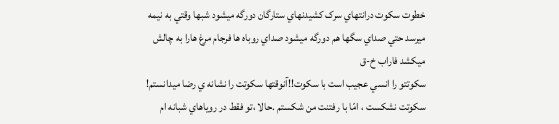خطوت سکوت درانتهاي سرک کشيدنهاي ستارگان دورگه ميشود شبها وقتي به نيمه ميرسد حتي صداي سگها هم دورگه ميشود صداي روباه ها فرجام مرغ هارا به چالش ميکشد فاراب خ-ق
سکوتتو را انسي عجيب است با سکوت!!آنوقتها سکوتت را نشانه ي رضا ميدانستم! سکوتت نشکست ، امّا با رفتنت من شکستم .حالا ،تو فقط در روياهاي شبانه ام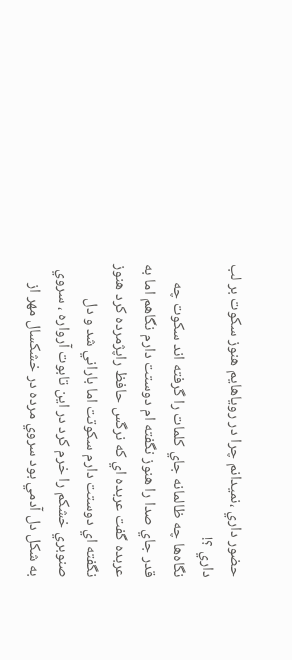حضور داري ،نميدانم چرا در روياهايم هنوز سکوت بر لب داري ؟!
نگاه‌ها چه ظالمانه جاي کلمات را گرفته اند سکوت چه قدر جاي صدا را هنوز نگفته ام دوستت دارم نگاهم اما به عربده گفت عربده اي که نرگس حافظ راپژمرده کرد هنوز نگفته اي دوستت دارم سکوتت اما باراني شد و دل صنوبري خشکم را خرم کرد در اين تابوت آرواره ، سروي به شکل دل آدمي بود سروي مرده در خشکسال مهر از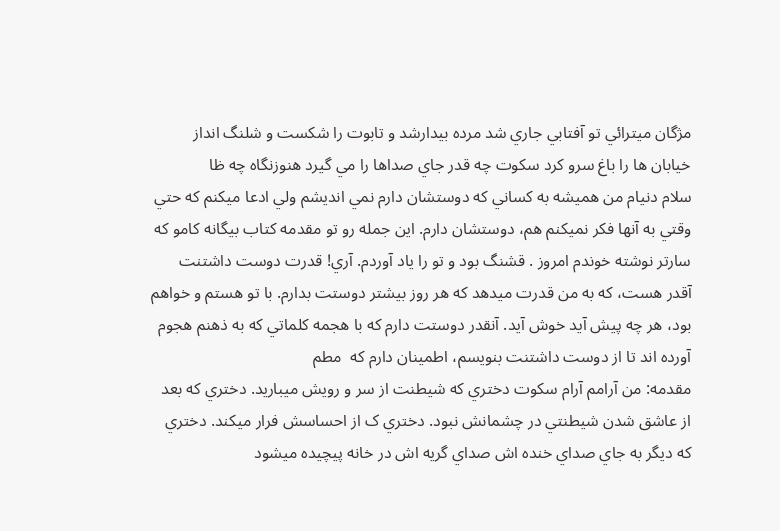مژگان ميترائي تو آفتابي جاري شد مرده بيدارشد و تابوت را شکست و شلنگ انداز خيابان ها را باغ سرو کرد سکوت چه قدر جاي صداها را مي گيرد هنوزنگاه چه ظا
سلام دنيام من هميشه به کساني که دوستشان دارم نمي انديشم ولي ادعا ميکنم که حتي وقتي به آنها فکر نميکنم هم، دوستشان دارم. اين جمله رو تو مقدمه کتاب بيگانه کامو که سارتر نوشته خوندم امروز . قشنگ بود و تو را ياد آوردم. آري! قدرت دوست داشتنت آقدر هست، که به من قدرت ميدهد که هر روز بيشتر دوستت بدارم. با تو هستم و خواهم بود، هر چه پيش آيد خوش آيد. آنقدر دوستت دارم که با هجمه کلماتي که به ذهنم هجوم آورده اند تا از دوست داشتنت بنويسم، اطمينان دارم که  مطم
مقدمه: من آرامم آرام سکوت دختري که شيطنت از سر و رويش ميباريد. دختري که بعد از عاشق شدن شيطنتي در چشمانش نبود. دختري ک از احساسش فرار ميکند. دختري که ديگر به جاي صداي خنده اش صداي گريه اش در خانه پيچيده ميشود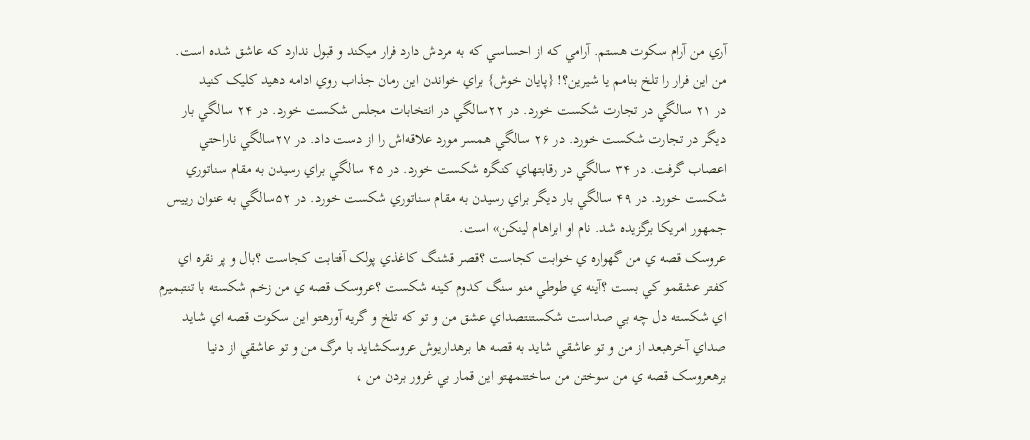آري من آرام سکوت هستم. آرامي که از احساسي که به مردش دارد فرار ميکند و قبول ندارد که عاشق شده است. من اين فرار را تلخ بنامم يا شيرين؟! {پايان خوش} براي خواندن اين رمان جذاب روي ادامه دهيد کليک کنيد
در ۲۱ سالگي در تجارت شکست خورد. در ۲۲سالگي در انتخابات مجلس شکست خورد. در ۲۴ سالگي بار ديگر در تجارت شکست خورد. در ۲۶ سالگي همسر مورد علاقه‌اش را از دست داد. در ۲۷سالگي ناراحتي اعصاب گرفت. در ۳۴ سالگي در رقابتهاي کنگره شکست خورد. در ۴۵ سالگي براي رسيدن به مقام سناتوري شکست خورد. در ۴۹ سالگي بار ديگر براي رسيدن به مقام سناتوري شکست خورد. در ۵۲سالگي به عنوان رييس جمهور امريکا برگزيده شد. نام او ابراهام لينکن» است.
عروسک قصه ي من گهواره ي خوابت کجاست ؟قصر قشنگ کاغذي پولک آفتابت کجاست ؟بال و پر نقره اي کفتر عشقمو کي بست ؟آينه ي طوطي منو سنگ کدوم کينه شکست ؟عروسک قصه ي من زخم شکسته با تنتبميرم اي شکسته دل چه بي صداست شکستنتصداي عشق من و تو که تلخ و گريه آورهتو اين سکوت قصه اي شايد صداي آخرهبعد از من و تو عاشقي شايد به قصه ها برهداريوش عروسکشايد با مرگ من و تو عاشقي از دنيا برهعروسک قصه ي من سوختن من ساختنمهتو اين قمار بي غرور بردن من ،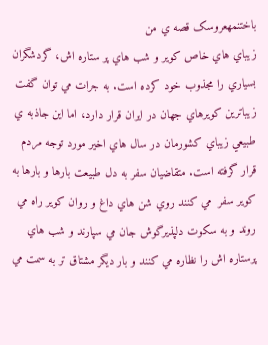باختنمهعروسک قصه ي من
زيباي هاي خاص کوير و شب هاي پر ستاره اش، گردشگران بسياري را مجذوب خود کرده است. به جرات مي توان گفت زيباترين کويرهاي جهان در ايران قرار دارد، اما اين جاذبه ي طبيعي زيباي کشورمان در سال هاي اخير مورد توجه مردم قرار گرفته است. متقاضيان سفر به دل طبيعت بارها و بارها به کوير سفر  مي کنند روي شن هاي داغ و روان کوير راه مي روند و به سکوت دلپذيرگوش جان مي سپارند و شب هاي پرستاره اش را نظاره مي کنند و بار ديگر مشتاق تر به سمت مي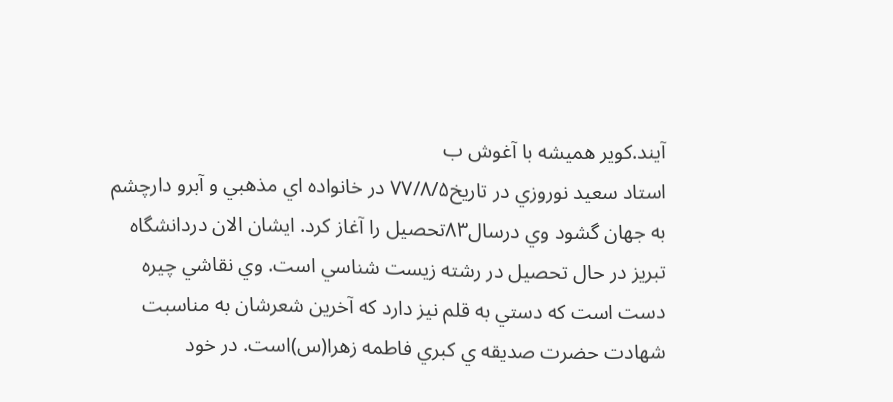آيند.کوير هميشه با آغوش ب
استاد سعيد نوروزي در تاريخ۷۷/۸/۵ در خانواده اي مذهبي و آبرو دارچشم به جهان گشود وي درسال۸۳تحصيل را آغاز کرد. ايشان الان دردانشگاه تبريز در حال تحصيل در رشته زيست شناسي است. وي نقاشي چيره دست است که دستي به قلم نيز دارد که آخرين شعرشان به مناسبت شهادت حضرت صديقه ي کبري فاطمه زهرا(س)است. در خود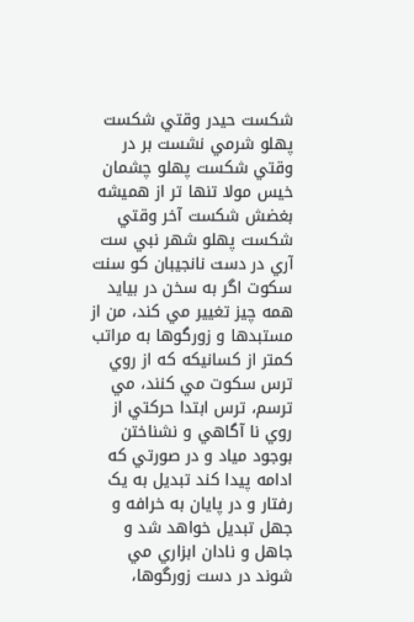شکست حيدر وقتي شکست پهلو شرمي نشست بر در وقتي شکست پهلو چشمان خيس مولا تنها تر از هميشه بغضش شکست آخر وقتي شکست پهلو شهر نبي ست آري در دست نانجيبان کو سنت
سکوت اگر به سخن در بيايد همه چيز تغيير مي کند، من از مستبدها و زورگوها به مراتب کمتر از کسانيکه که از روي ترس سکوت مي کنند، مي ترسم، ترس ابتدا حرکتي از روي نا آگاهي و نشناختن بوجود مياد و در صورتي که ادامه پيدا کند تبديل به يک رفتار و در پايان به خرافه و جهل تبديل خواهد شد و جاهل و نادان ابزاري مي شوند در دست زورگوها،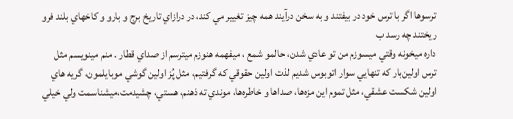ترسوها اگر با ترس خود در بيفتند و به سخن درآيند همه چيز تغيير مي کند، در درازاي تاريخ برج و بارو و کاخهاي بلند فرو ريختند چه رسد ب
داره ميخونه وقتي ميسوزم من تو عادي شدن، حالمو شمع ، ميفهمه هنوزم ميترسم از صداي قطار . منم مينويسم مثل ترس اولين‌بار که تنهايي سوار اتوبوس شديم لذت اولين حقوقي که گرفتيم، مثل پُز اولين گوشي موبايلمون، گريه ‌هاي اولين شکست عشقي، مثل تموم اين مزه‌ها، صداها و خاطره‌ها، موندي ته ذهنم، هستي، چشيدمت،ميشناسمت ولي خيلي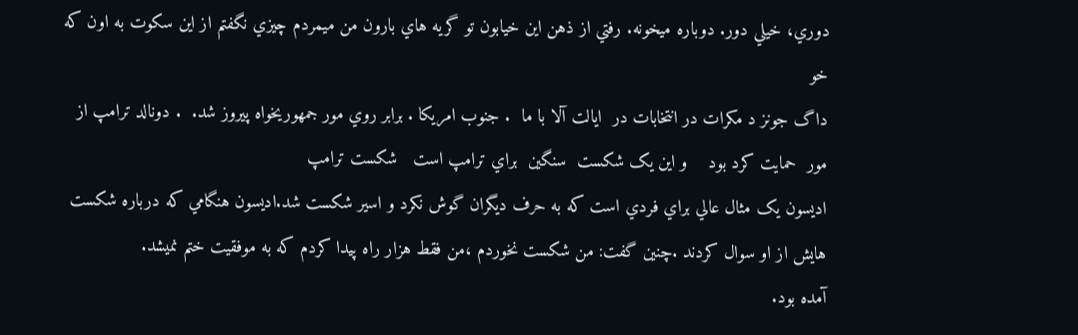دوري، خيلي دور. دوباره ميخونه. رفتي از ذهن اين خيابون تو گريه هاي بارون من ميمردم چيزي نگفتم از اين سکوت به اون که خو
داگ جونز د مکرات در انتخابات در  ايالت آلا با ما  . جنوب امريکا . برابر روي مور جمهوريخواه پيروز شد.  . دونالد ترامپ از  مور  حمايت کرد بود    و اين يک شکست  سنگين  براي ترامپ است   شکست ترامپ
اديسون يک مثال عالي براي فردي است که به حرف ديگران گوش نکرد و اسير شکست شد.اديسون هنگامي که درباره شکست هايش از او سوال کردند .چنين گفت: من شکست نخوردم ،من فقط هزار راه پيدا کردم که به موفقيت ختم نميشد.
آمده بود.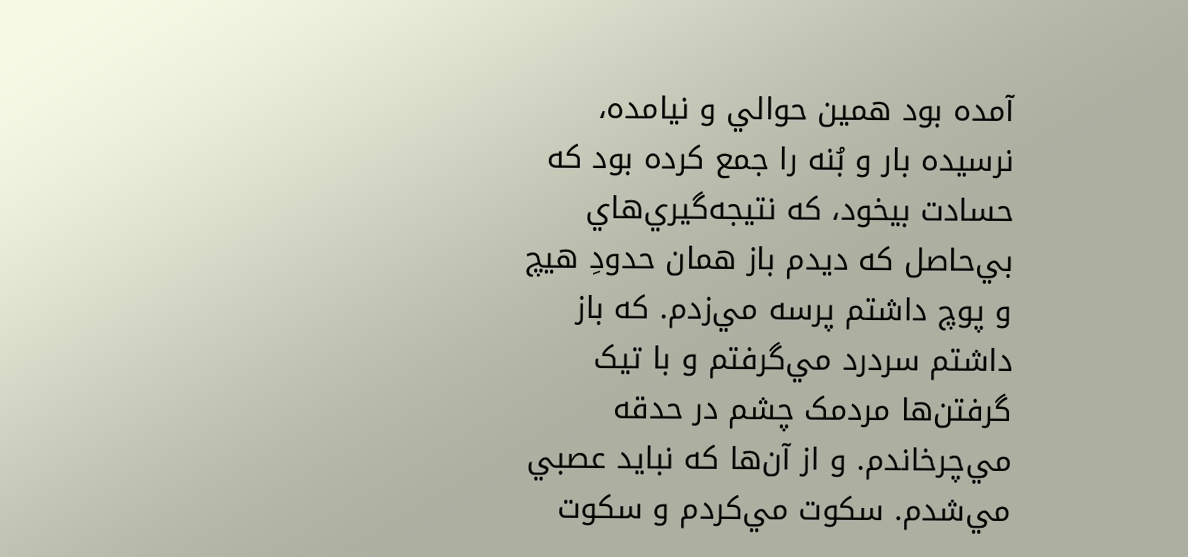آمده بود همين حوالي و نيامده، نرسيده بار و بُنه را جمع کرده بود که حسادت بيخود، که نتيجه‌گيري‌هاي بي‌حاصل که ديدم باز همان حدودِ هيچ و پوچ داشتم پرسه مي‌زدم. که باز داشتم سردرد مي‌گرفتم و با تيک گرفتن‌ها مردمک چشم در حدقه مي‌چرخاندم. و از آن‌ها که نبايد عصبي مي‌شدم. سکوت مي‌کردم و سکوت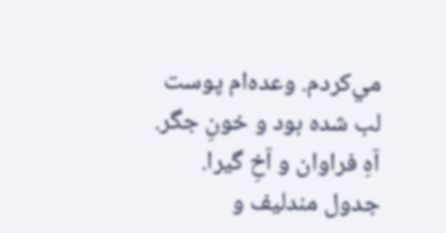مي‌کردم‌. وعده‌ام پوست لب شده بود و خونِ جگر. آهِ فراوان و آخِ گيرا. جدول مندليف و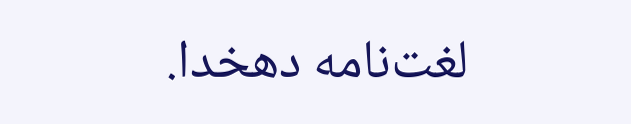لغت‌نامه دهخدا.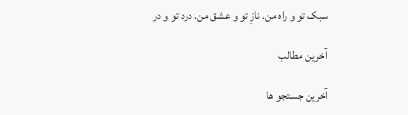سبک تو و راه من. نازِ تو و عشق من. درد تو و در

آخرین مطالب

آخرین جستجو ها